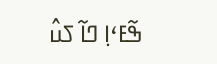ߒ߬ߓߵߊ߲ ߣߊ߬ ߖߎ߮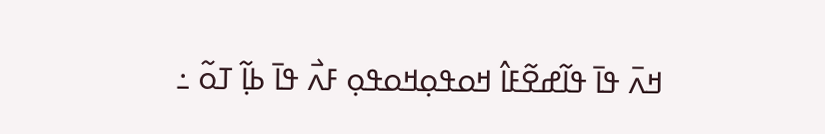ߞߍ߫ ߟߊ߫ ߟߊ߬ߝߐ߬ߓߊ߮ ߞߋߟߋ߲ߞߋߟߋ߲ ߓߍ߯ ߟߊ߫ ߕߊ߲߬ ߠߋ߬ ߸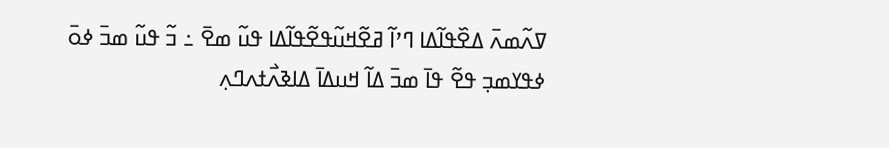ߜߍ߬ߘߍ߫ ߡߐ߰ߟߊ߬ߡߊ ߣߴߊ߬ ߥߐ߬ߞߎ߬ߟߐ߬ߟߊ߬ߡߊ ߟߎ߬ ߘߐ߫ ߸ ߏ߬ ߟߎ߬ ߘߏ߫ ߦߋ߫ ߦߟߌߘߏ߲ ߟߐ߬ ߟߊ߫ ߘߏ߫ ߡߊ߬ ߞߎߡߊ߫ ߡߊߢߍ߯ߙߍߣߍ߲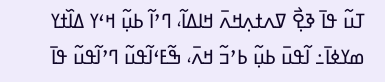ߠߎ߬ ߟߊ߫ ߢߐ߲߯ ߜߍߙߍ߲ߞߍ߫ ߞߊߡߊ߬، ߣߴߊ߬ ߕߎ߲߬ ߞߵߌ ߡߊ߰ߙߌ ߘߌߦߊ߫߸ ߊ߬ߟߎ߫ ߕߎ߲߬ ߕߴߏ߬ ߞߍ߫، ߒ߬ߓߵߊ߬ߟߎ߬ ߣߴߊ߬ߟߎ߬ ߟߊ߫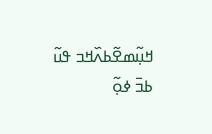ߞߎ߲߬ߘߐ߬ߕߍ߰ߞߏ ߟߎ߬ ߕߏ߫ ߦߋ߲߬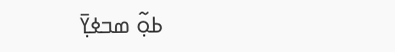ߕߋ߲߬ ߘߏߦߌ߲߫